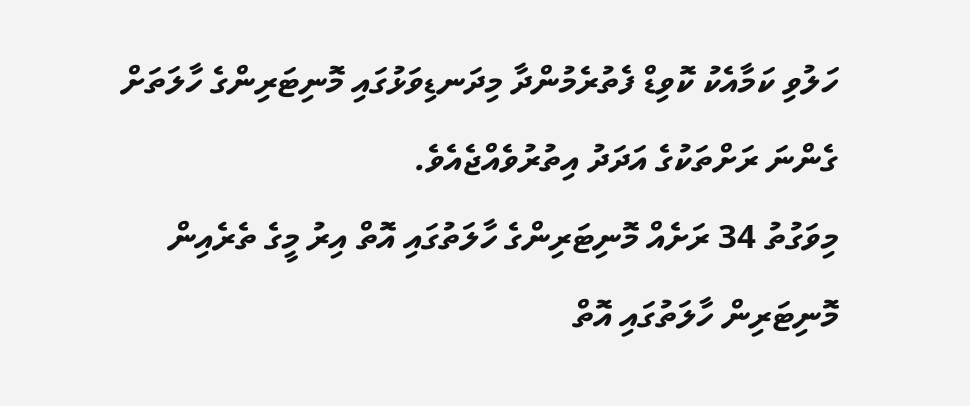ހަލުވި ކަމާއެކު ކޮވިޑް ފެތުރެމުންދާ މިދަނޑިވަޅުގައި މޮނިޓަރިންގެ ހާލަތަށް ގެންނަ ރަށްތަކުގެ އަދަދު އިތުރުވެއްޖެއެވެ.
މިވަގުތު 34 ރަށެއް މޮނިޓަރިންގެ ހާލަތުގައި އޮތް އިރު މީގެ ތެރެއިން މޮނިޓަރިން ހާލަތުގައި އޮތް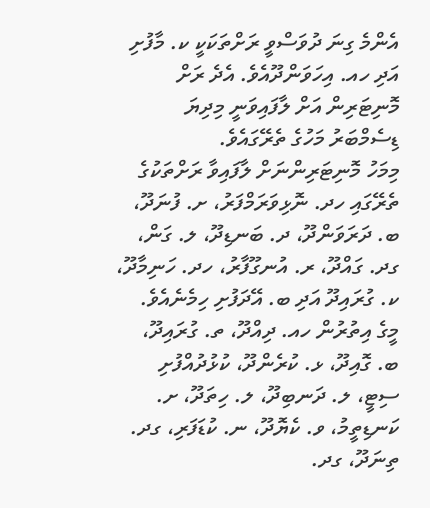އެންމެ ގިނަ ދުވަސްވީ ރަށްތަކަކީ ކ. މާފުށި އަދި ހއ. އިހަވަންދޫއެވެ. އެދެ ރަށް މޮނިޓަރިން އަށް ލާފައިވަނީ މިދިޔަ ޑިސެމްބަރު މަހުގެ ތެރޭގައެވެ.
މިމަހު މޮނިޓަރިންނަށް ލާފައިވާ ރަށްތަކުގެ ތެރޭގައި ހދ. ނޮޅިވަރަމްފަރު، ށ. ފުނަދޫ، ބ. ދަރަވަންދޫ، ދ. ބަނޑިދޫ، ލ. ގަން، ގދ. ގައްދޫ، ރ. އުނގޫފާރު، ހދ. ހަނިމާދޫ، ކ. ގުރައިދޫ އަދި ބ. އޭދަފުށި ހިމެނެއެވެ.
މީގެ އިތުރުން ހއ. ދިއްދޫ، ތ. ގުރައިދޫ، ބ. ގޮއިދޫ، ޅ. ކުރެންދޫ، ކުޅުދުއްފުށި ސިޓީ، ލ. ދަނބިދޫ، ލ. ހިތަދޫ، ށ. ކަނޑިތީމު، ވ. ކެޔޮދޫ، ނ. ކުޑަފަރި، ގދ. ތިނަދޫ، ގދ.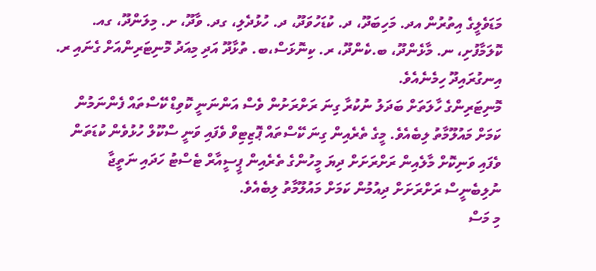މަޑަވެލީގެ އިތުރުން އދ. މަހިބަދޫ، ދ. ކުޑަހުވަދޫ، ދ. ހުޅުދެލި، ގދ. ވާދޫ، ށ. މިލަންދޫ، ގއ. ކޮލަމާފުށި، ނ. މާޅެންދޫ، ބ.ކެންދޫ، ރ. ކިނޮޅަސް،ބ. ތުޅާދޫ އަދި މިއަދު މޮނިޓަރިންއަށް ގެނައި ރ. އިނގުރައިދޫ ހިމެނެއެވެ.
މޮނިޓަރިންގެ ހާލަތަށް ބަދަލު ނުކުރާ ގިނަ ރަށްރަށުން ވެސް އަންނަނީ ކޮވިޑް ކޭސްތައް ފެންނަމުން ކަމަށް މައުލޫމާތު ލިބެއެވެ. މީގެ ތެރެއިން ގިނަ ކޭސްތައް ޕޮޒިޓިވް ވެފައި ވަނީ ސްކޫލް ހުޅުވެން ކުޑަތަން ވެފައި ވަނިކޮށް މާލެއިން ރަށްރަށަށް ދިޔަ މީހުންގެ ތެރެއިން ޕީސީއާރް ޓެސްޓު ހަދައި ނަތީޖާ ނުލިބެނީސް ރަށްރަށަށް ދިއުމުން ކަމަށް މައުލޫމާތު ލިބެއެވެ.
މި މަސް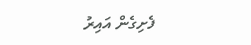ފެށިގެން އައިރު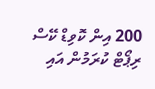200 އިން ކޮވިޑް ކޭސް ރިޕޯޓް ކުރަމުން އައި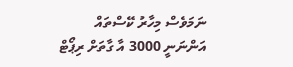ނަމަވެސް މިހާރު ކޭސްތައް އަންނަނީ 3000 އާ ގާތަށް ރިޕޯޓް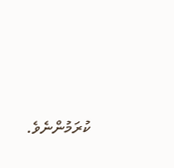ކުރަމުންނެވެ.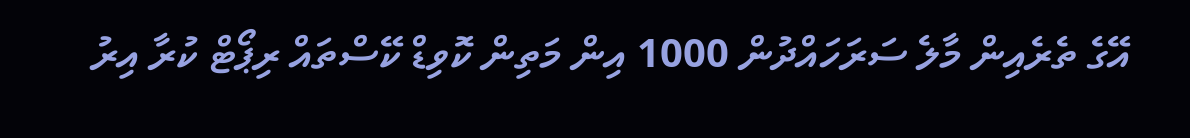އޭގެ ތެރެއިން މާލެ ސަރަހައްދުން 1000 އިން މަތިން ކޮވިޑް ކޭސްތައް ރިޕޯޓް ކުރާ އިރު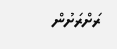ރަށްރަށުން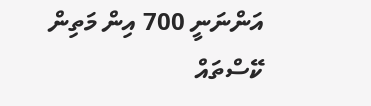އަންނަނީ 700 އިން މަތިން ކޭސްތައް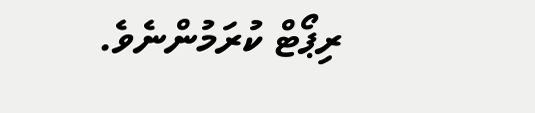ރިޕޯޓް ކުރަމުންނެވެ.